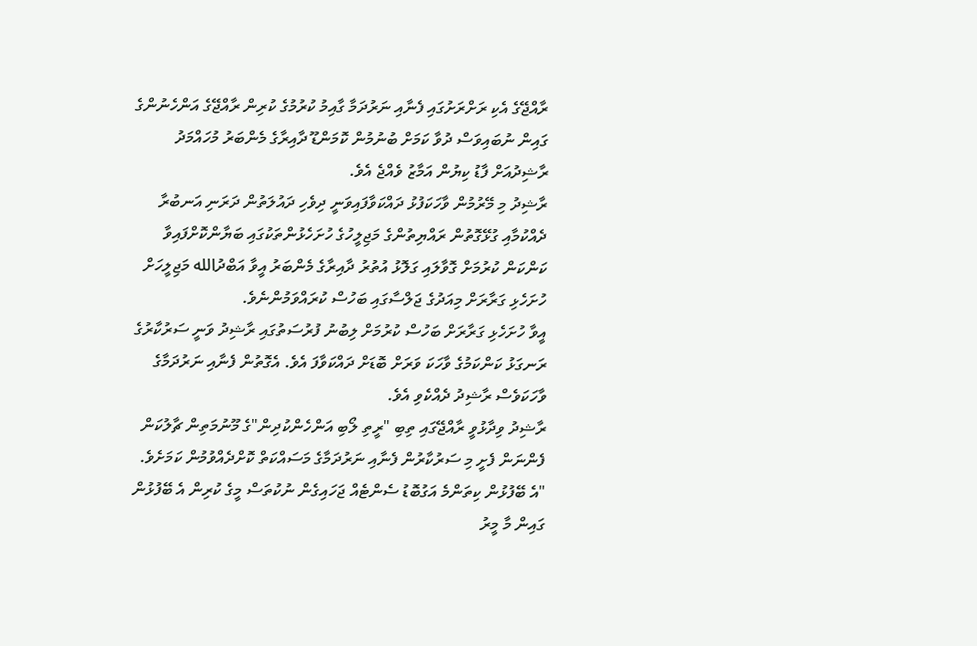ރާއްޖޭގެ އެކި ރަށްރަށުގައި ފެނާއި ނަރުދަމާ ގާއިމު ކުރުމުގެ ކުރިން ރާއްޖޭގެ އަންހެނުންގެ ގައިން ނުބައިވަސް ދުވާ ކަމަށް ބުނުމުން ކޮމަންޑޫ ދާއިރާގެ މެންބަރު މުހައްމަދު ރާޝިދުއަށް ފާޑު ކިޔުން އަމާޒު ވެއްޖެ އެވެ.
ރާޝިދު މި މޭރުމުން ވާހަކަފުޅު ދައްކަވާފައިވަނީ ދިވެހި ދައުލަތުން ދަރަނި އަނބުރާ ދެއްކުމާއި ގުޅޭގޮތުން ރައްޔިތުންގެ މަޖިލީހުގެ ހުށަހެޅުންތަކުގައި ބަޔާންކޮށްފައިވާ ކަންކަން ކުރުމަށް ގޮވާލައި ގަލޮޅު އުތުރު ދާއިރާގެ މެންބަރު އީވާ އަބްދުالله މަޖިލީހަށް ހުށަހެޅި ގަރާރަށް މިއަދުގެ ޖަލްސާގައި ބަހުސް ކުރައްވަމުންނެވެ.
އީވާ ހުށަހެޅި ގަރާރަށް ބަހުސް ކުރުމަށް ލިބުނު ފުރުސަތުގައި ރާޝިދު ވަނީ ސަރުކާރުގެ ރަނގަޅު ކަންކަމުގެ ވާހަކަ ވަރަށް ބޮޑަށް ދައްކަވާފަ އެވެ. އެގޮތުން ފެނާއި ނަރުދަމާގެ ވާހަކަވެސް ރާޝިދު ދެއްކެވި އެވެ.
ރާޝިދު ވިދާޅުވީ ރާއްޖޭގައި ތިބި "ރީތި ލޯބި އަންހެންކުދިން"ގެ މޫނުމަތިން ޗާލުކަން ފެންނަން ފެށީ މި ސަރުކާރުން ފެނާއި ނަރުދަމާގެ މަސައްކަތް ކޮށްދެއްވުމުން ކަމަށެވެ.
"އެ ބޭފުޅުން ކިތަންމެ އަގުބޮޑު ސެންޓެއް ޖަހައިގެން ނުކުތަސް މީގެ ކުރިން އެ ބޭފުޅުން ގައިން މާ މީރު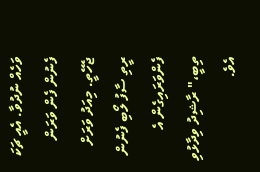ވަހެއް ނުދުވާ. އެއީ ޗަކަ ފެނުން ފެން ވަރަން ޖެހޭތީ. މިއަދު ވަރަށް ރީތި ސާފު ލޯބި ފެނުން ފެންވަރައިގެން އެ ތިބީ،" ރާޝިދު ވިދާޅުވި އެވެ.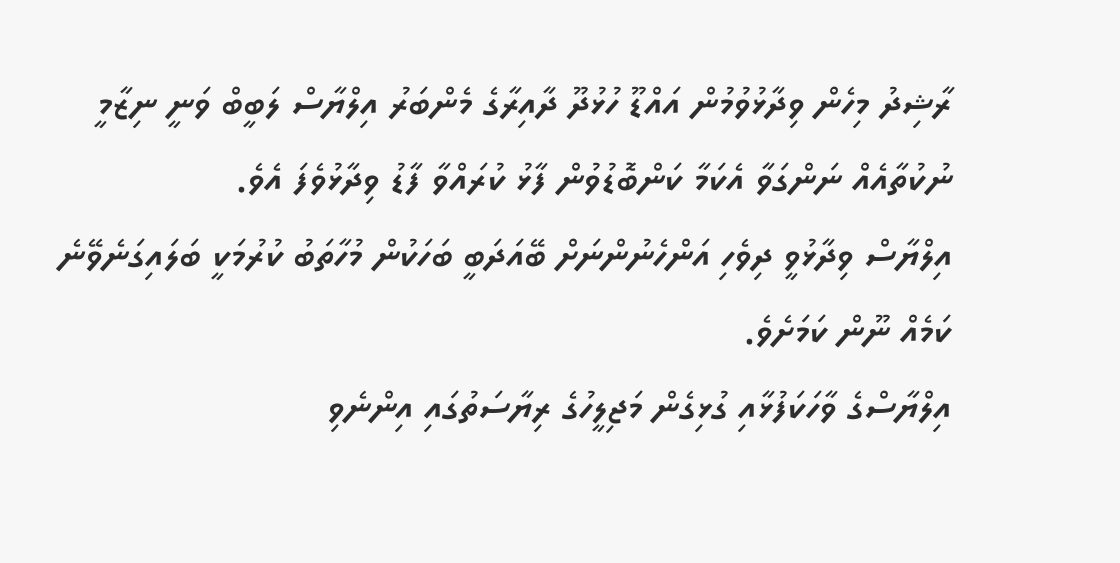ރާޝިދު މިހެން ވިދާޅުވުމުން އައްޑޫ ހުޅުދޫ ދާއިރާގެ މެންބަރު އިލްޔާސް ލަބީބް ވަނީ ނިޒާމީ ނުކުތާއެއް ނަންގަވާ އެކަމާ ކަންބޮޑުވުން ފާޅު ކުރައްވާ ފާޑު ވިދާޅުވެފަ އެވެ.
އިލްޔާސް ވިދާޅުވީ ދިވެހި އަންހެނުންނަށް ބޭއަދަބީ ބަހަކުން މުހާތަބު ކުރުމަކީ ބަލައިގަނެވޭނެ ކަމެއް ނޫން ކަމަށެވެ.
އިލްޔާސްގެ ވާހަކަފުޅާއި ގުޅިގެން މަޖިލީހުގެ ރިޔާސަތުގައި އިންނެވި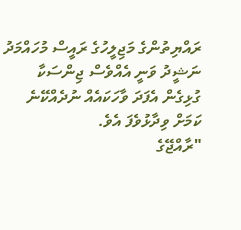ރައްޔިތުންގެ މަޖިލީހުގެ ރައީސް މުހައްމަދު ނަޝީދު ވަނީ އެއްވެސް ޖިންސަކާ ގުޅިގެން އެފަދަ ވާހަކައެއް ނުދެއްކޭނެ ކަމަށް ވިދާޅުވެފަ އެވެ.
"ރާއްޖޭގެ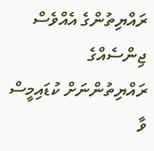ރައްޔިތުންގެ އެއްވެސް ޖިންސެއްގެ ރައްޔިތުންނަށް ކުޑައިމީސް ވާ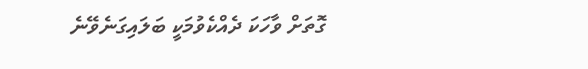ގޮތަށް ވާހަކަ ދެއްކެވުމަކީ ބަލައިގަނެވޭނެ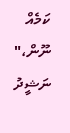ކަމެއް ނޫން،" ނަޝީދު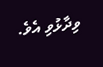ވިދާޅުވި އެވެ.